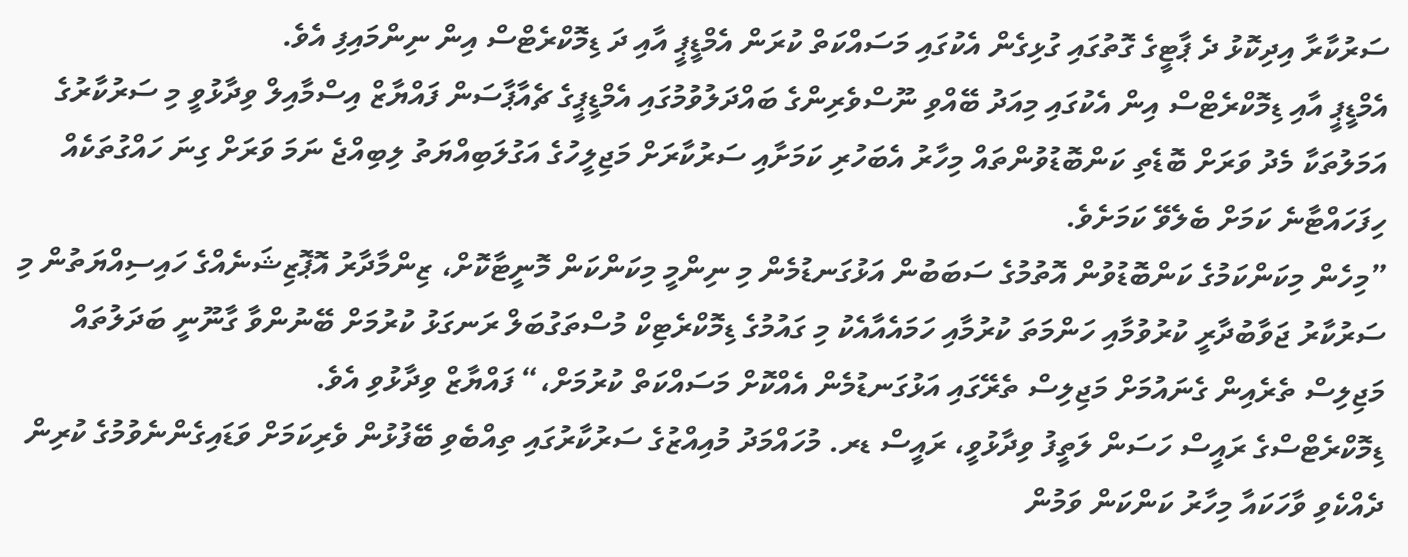ސަރުކާރާ އިދިކޮޅު ދެ ޕާޓީގެ ގޮތުގައި ގުޅިގެން އެކުގައި މަސައްކަތް ކުރަން އެމްޑީޕީ އާއި ދަ ޑިމޮކްރެޓްސް އިން ނިންމައިފި އެވެ.
އެމްޑީޕީ އާއި ޑިމޮކްރެޓްސް އިން އެކުގައި މިއަދު ބޭއްވި ނޫސްވެރިންގެ ބައްދަލުވުމުގައި އެމްޑީޕީގެ ޗެއާޕާސަން ފައްޔާޒް އިސްމާއިލް ވިދާޅުވީ މި ސަރުކާރުގެ އަމަލުތަކާ މެދު ވަރަށް ބޮޑެތި ކަންބޮޑުވުންތައް މިހާރު އެބަހުރި ކަމަށާއި ސަރުކާރަށް މަޖިލީހުގެ އަގުލަބިއްޔަތު ލިބިއްޖެ ނަމަ ވަރަށް ގިނަ ހައްގުތަކެއް ހިފަހައްޓާނެ ކަމަށް ބެލެވޭ ކަމަށެވެ.
”މިހެން މިކަންކަމުގެ ކަންބޮޑުވުން އޮތުމުގެ ސަބަބުން އަޅުގަނޑުމެން މި ނިންމީ މިކަންކަން މޮނީޓާކޮށް، ޒިންމާދާރު އޮޕޮޒިޝަނެއްގެ ހައިސިއްޔަތުން މި ސަރުކާރު ޖަވާބުދާރީ ކުރުވުމާއި ހަންމަތަ ކުރުމާއި ހަމައެއާއެކު މި ގައުމުގެ ޑިމޮކްރެޓިކް މުސްތަގުބަލް ރަނގަޅު ކުރުމަށް ބޭނުންވާ ގާނޫނީ ބަދަލުތައް މަޖިލިސް ތެރެއިން ގެނައުމަށް މަޖިލިސް ތެރޭގައި އަޅުގަނޑުމެން އެއްކޮށް މަސައްކަތް ކުރުމަށް،“ ފައްޔާޒް ވިދާޅުވި އެވެ.
ޑިމޮކްރެޓްސްގެ ރައީސް ހަސަން ލަތީފު ވިދާޅުވީ، ރައީސް ޑރ. މުހައްމަދު މުއިއްޒުގެ ސަރުކާރުގައި ތިއްބެވި ބޭފުޅުން ވެރިކަމަށް ވަޑައިގެންނެވުމުގެ ކުރިން ދެއްކެވި ވާހަކައާ މިހާރު ކަންކަން ވަމުން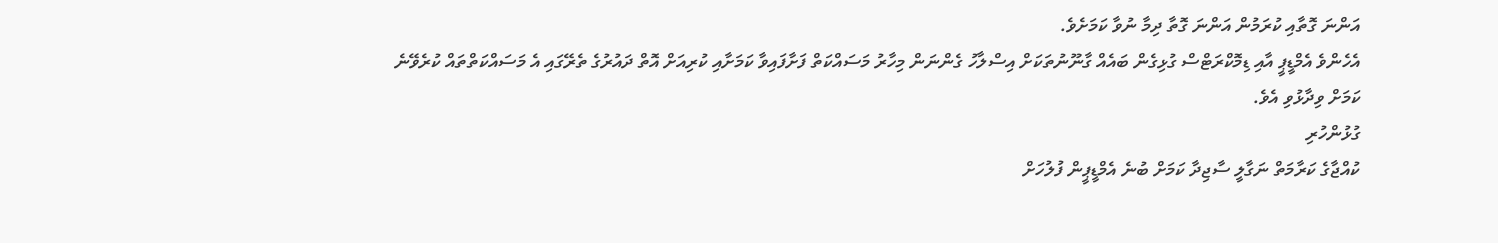އަންނަ ގޮތާއި ކުރަމުން އަންނަ ގޮތާ ދިމާ ނުވާ ކަމަށެވެ.
އެހެންވެ އެމްޑީޕީ އާއި ޑިމޮކްރަޓްސް ގުޅިގެން ބައެއް ގާނޫނުތަކަށް އިސްލާހު ގެންނަން މިހާރު މަސައްކަތް ފަށާފައިވާ ކަމަށާއި ކުރިއަށް އޮތް ދައުރުގެ ތެރޭގައި އެ މަސައްކަތްތައް ކުރެވޭނެ ކަމަށް ވިދާޅުވި އެވެ.
ގުޅުންހުރި
ކުއްޖާގެ ކަރާމަތް ނަގާލީ ސާޖިދާ ކަމަށް ބުނެ އެމްޑީޕީން ފުލުހަށް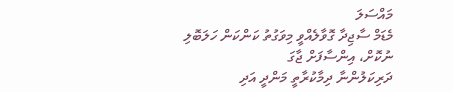މައްސަލަ
މެޑަމް ސާޖިދާ ގޮވާލެއްވީ މިވަގުތު ކަންކަން ހަލަބޮލި ނުކޮށް، އިންސާފަށް ޖާގަ
ދަރިކަލުންނާ ދިމާކުރާތީ މަންދީ އަދި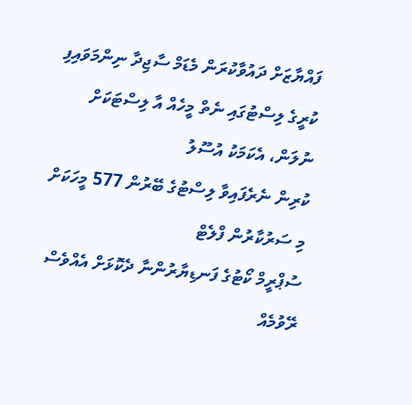ފައްޔާޒަށް ދައުވާކުރަން މެޑަމް ސާޖިދާ ނިންމަވައިފި
ކުރީގެ ލިސްޓުގައި ނެތް މީހެއް އާ ލިސްޓަކަށް ނުލަން، އެކަމަކު އުސޫލު
ކުރިން ނެރެފައިވާ ލިސްޓުގެ ބޭރުން 577 މީހަކަށް މި ސަރުކާރުން ފްލެޓް
ސުޕްރީމް ކޯޓުގެ ފަނޑިޔާރުންނާ ދެކޮޅަށް އެއްވެސް ރޭވުމެއް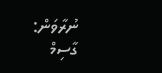ނުރާވަން: ގާސިމް